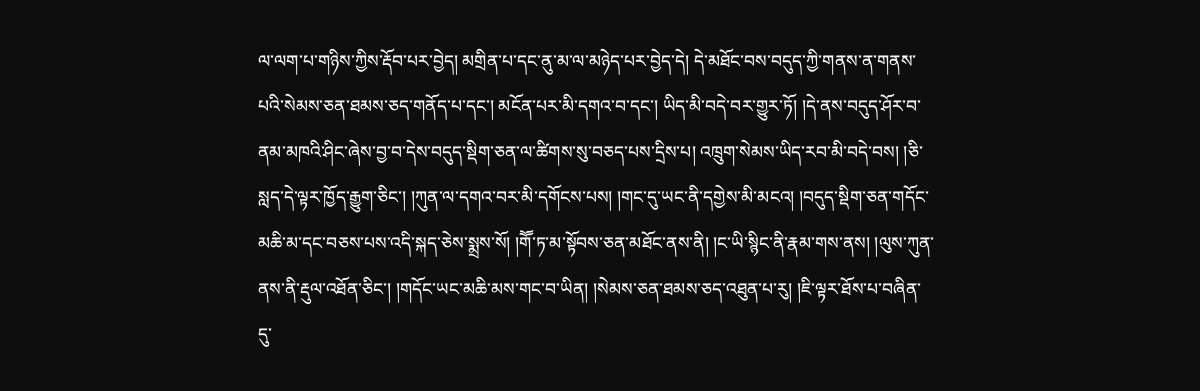ལ་ལག་པ་གཉིས་ཀྱིས་རྡོབ་པར་བྱེད། མགྲིན་པ་དང་ནུ་མ་ལ་མཉེད་པར་བྱེད་དེ། དེ་མཐོང་བས་བདུད་ཀྱི་གནས་ན་གནས་པའི་སེམས་ཅན་ཐམས་ཅད་གནོད་པ་དང་། མངོན་པར་མི་དགའ་བ་དང་། ཡིད་མི་བདེ་བར་གྱུར་ཏོ། །དེ་ནས་བདུད་ཤོར་བ་ནམ་མཁའི་ཤིང་ཞེས་བྱ་བ་དེས་བདུད་སྡིག་ཅན་ལ་ཚིགས་སུ་བཅད་པས་དྲིས་པ། འཁྲུག་སེམས་ཡིད་རབ་མི་བདེ་བས། །ཅི་སླད་དེ་ལྟར་ཁྱོད་རྒྱུག་ཅིང་། །ཀུན་ལ་དགའ་བར་མི་དགོངས་པས། །གང་དུ་ཡང་ནི་དགྱེས་མི་མངའ། །བདུད་སྡིག་ཅན་གདོང་མཆི་མ་དང་བཅས་པས་འདི་སྐད་ཅེས་སྨྲས་སོ། །གཽ་ཏ་མ་སྟོབས་ཅན་མཐོང་ནས་ནི། །ང་ཡི་སྙིང་ནི་རྣམ་གས་ནས། །ལུས་ཀུན་ནས་ནི་རྡུལ་འཐོན་ཅིང་། །གདོང་ཡང་མཆི་མས་གང་བ་ཡིན། །སེམས་ཅན་ཐམས་ཅད་འཐུན་པ་རུ། །ཇི་ལྟར་ཐོས་པ་བཞིན་དུ་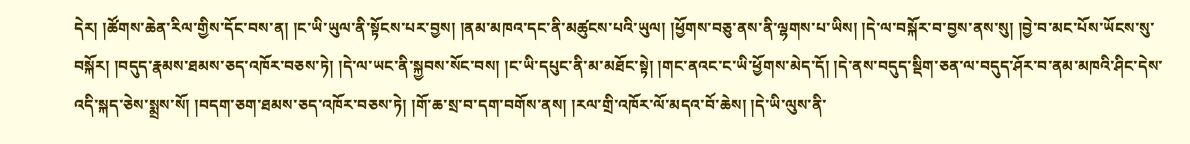དེར། །ཚོགས་ཆེན་རིལ་གྱིས་དོང་བས་ན། །ང་ཡི་ཡུལ་ནི་སྟོངས་པར་བྱས། །ནམ་མཁའ་དང་ནི་མཚུངས་པའི་ཡུལ། །ཕྱོགས་བཅུ་ནས་ནི་ལྷགས་པ་ཡིས། །དེ་ལ་བསྐོར་བ་བྱས་ནས་སུ། །བྱེ་བ་མང་པོས་ཡོངས་སུ་བསྐོར། །བདུད་རྣམས་ཐམས་ཅད་འཁོར་བཅས་ཏེ། །དེ་ལ་ཡང་ནི་སྐྱབས་སོང་བས། །ང་ཡི་དཔུང་ནི་མ་མཐོང་སྟེ། །གང་ནའང་ང་ཡི་ཕྱོགས་མེད་དོ། །དེ་ནས་བདུད་སྡིག་ཅན་ལ་བདུད་ཤོར་བ་ནམ་མཁའི་ཤིང་དེས་འདི་སྐད་ཅེས་སྨྲས་སོ། །བདག་ཅག་ཐམས་ཅད་འཁོར་བཅས་ཏེ། །གོ་ཆ་སྲ་བ་དག་བགོས་ནས། །རལ་གྲི་འཁོར་ལོ་མདའ་བོ་ཆེས། །དེ་ཡི་ལུས་ནི་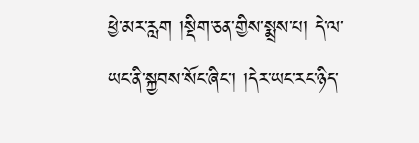ཕྱེ་མར་རླག །སྡིག་ཅན་གྱིས་སྨྲས་པ། དེ་ལ་ཡང་ནི་སྐྱབས་སོང་ཞིང་། །དེར་ཡང་རང་ཉིད་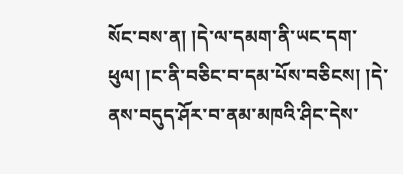སོང་བས་ན། །དེ་ལ་དམག་ནི་ཡང་དག་ཕུལ། །ང་ནི་བཅིང་བ་དམ་པོས་བཅིངས། །དེ་ནས་བདུད་ཤོར་བ་ནམ་མཁའི་ཤིང་དེས་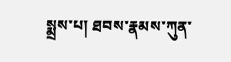སྨྲས་པ། ཐབས་རྣམས་ཀུན་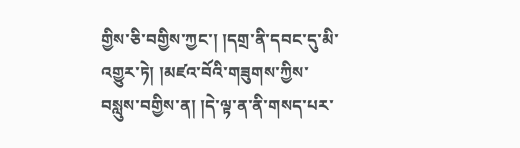གྱིས་ཅི་བགྱིས་ཀྱང་། །དགྲ་ནི་དབང་དུ་མི་འགྱུར་ཏེ། །མཛའ་བོའི་གཟུགས་ཀྱིས་བསླུས་བགྱིས་ན། །དེ་ལྟ་ན་ནི་གསད་པར་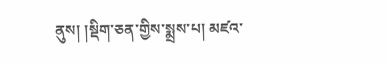ནུས། །སྡིག་ཅན་གྱིས་སྨྲས་པ། མཛའ་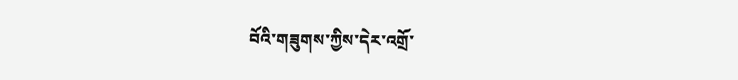བོའི་གཟུགས་ཀྱིས་དེར་འགྲོ་